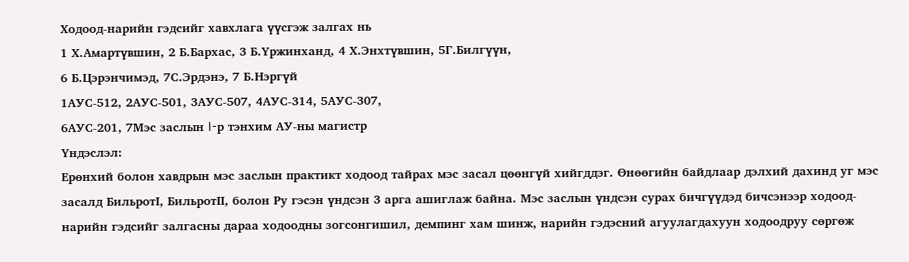Ходоод-нарийн гэдсийг хавхлага үүсгэж залгах нь
1 Х.Амартүвшин, 2 Б.Бархас, 3 Б.Үржинханд, 4 Х.Энхтүвшин, 5Г.Билгүүн,
6 Б.Цэрэнчимэд, 7С.Эрдэнэ, 7 Б.Нэргүй
1АУС-512, 2АУС-501, 3АУС-507, 4АУС-314, 5АУС-307,
6АУС-201, 7Мэс заслын I-р тэнхим АУ-ны магистр
Үндэслэл:
Ерөнхий болон хавдрын мэс заслын практикт ходоод тайрах мэс засал цөөнгүй хийгддэг. Өнөөгийн байдлаар дэлхий дахинд уг мэс засалд БильротI, БильротII, болон Ру гэсэн үндсэн 3 арга ашиглаж байна. Мэс заслын үндсэн сурах бичгүүдэд бичсэнээр ходоод-нарийн гэдсийг залгасны дараа ходоодны зогсонгишил, демпинг хам шинж, нарийн гэдэсний агуулагдахуун ходоодруу сөргөж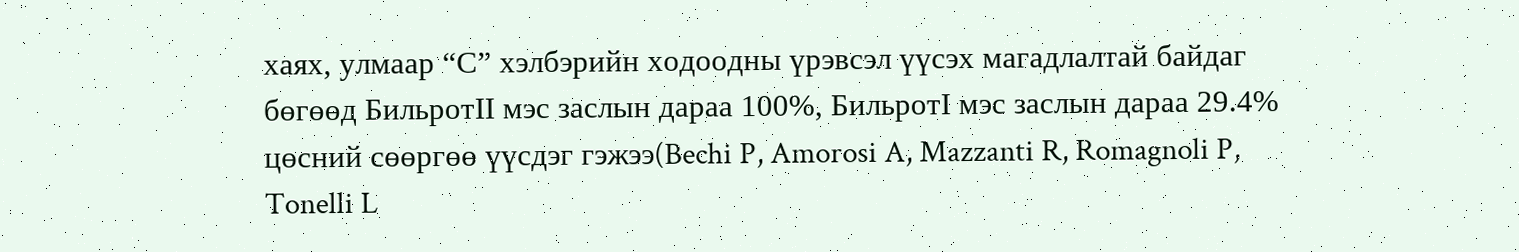хаях, улмаар “С” хэлбэрийн ходоодны үрэвсэл үүсэх магадлалтай байдаг бөгөөд БильротII мэс заслын дараа 100%, БильротI мэс заслын дараа 29.4% цөсний сөөргөө үүсдэг гэжээ(Bechi P, Amorosi A, Mazzanti R, Romagnoli P, Tonelli L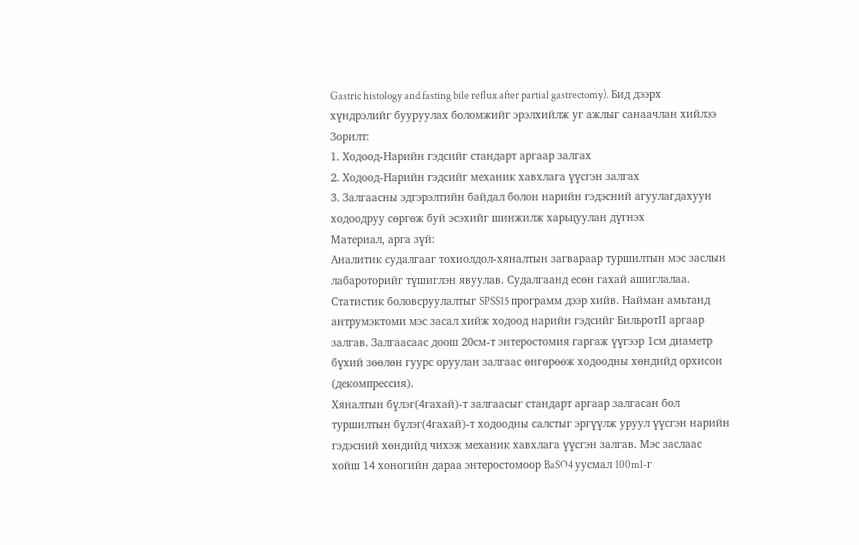Gastric histology and fasting bile reflux after partial gastrectomy). Бид дээрх хүндрэлийг бууруулax боломжийг эрэлхийлж уг ажлыг санаачлан хийлээ
Зорилт:
1. Ходоод-Нарийн гэдсийг стандарт аргаар залгах
2. Ходоод-Нарийн гэдсийг механик хавхлага үүсгэн залгах
3. Залгаасны эдгэрэлтийн байдал болон нарийн гэдэсний агуулагдахуун ходоодруу сөргөж буй эсэхийг шинжилж харьцуулан дүгнэх
Материал, арга зүй:
Аналитик судалгааг тохиолдол-хяналтын загвараар туршилтын мэс заслын лабароторийг түшиглэн явуулав. Судалгаанд есөн гахай ашиглалаа. Статистик боловсруулалтыг SPSS15 программ дээр хийв. Найман амьтанд антрумэктоми мэс засал хийж ходоод нарийн гэдсийг БильротII аргаар залгав. Залгаасаас доош 20см-т энтеростомия гаргаж үүгээр 1см диаметр бүхий зөөлөн гуурс оруулан залгаас өнгөрөөж ходоодны хөндийд орхисон (декомпрессия).
Хяналтын бүлэг(4гахай)-т залгаасыг стандарт аргаар залгасан бол туршилтын бүлэг(4гахай)-т ходоодны салстыг эргүүлж уруул үүсгэн нарийн гэдэсний хөндийд чихэж механик хавхлага үүсгэн залгав. Мэс заслаас хойш 14 хоногийн дараа энтеростомоор BaSO4 уусмал 100ml-г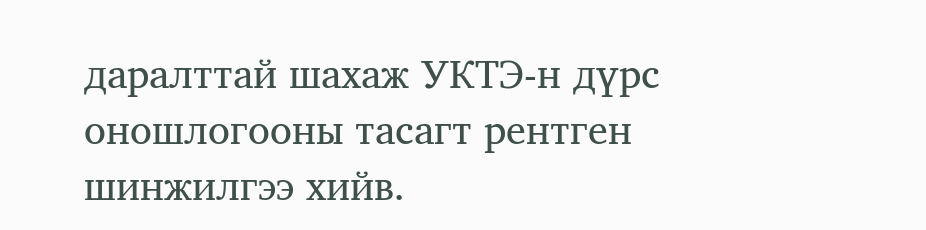даралттай шахаж УКТЭ-н дүрс оношлогооны тасагт рентген шинжилгээ хийв.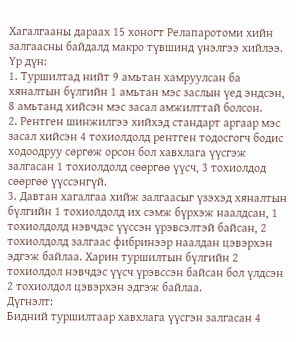Хагалгааны дараах 15 хоногт Релапаротоми хийн залгаасны байдалд макро түвшинд үнэлгээ хийлээ.
Үр дүн:
1. Туршилтад нийт 9 амьтан хамруулсан ба хяналтын бүлгийн 1 амьтан мэс заслын үед эндсэн, 8 амьтанд хийсэн мэс засал амжилттай болсон.
2. Рентген шинжилгээ хийхэд стандарт аргаар мэс засал хийсэн 4 тохиолдолд рентген тодосгогч бодис ходоодруу сөргөж орсон бол хавхлага үүсгэж залгасан 1 тохиолдолд сөөргөө үүсч, 3 тохиолдод сөөргөө үүссэнгүй.
3. Давтан хагалгаа хийж залгаасыг үзэхэд хяналтын бүлгийн 1 тохиолдолд их сэмж бүрхэж наалдсан, 1 тохиолдолд нэвчдэс үүссэн үрэвсэлтэй байсан, 2 тохиолдолд залгаас фибринээр наалдан цэвэрхэн эдгэж байлаа. Харин туршилтын бүлгийн 2 тохиолдол нэвчдэс үүсч үрэвссэн байсан бол үлдсэн 2 тохиолдол цэвэрхэн эдгэж байлаа.
Дүгнэлт:
Бидний туршилтаар хавхлага үүсгэн залгасан 4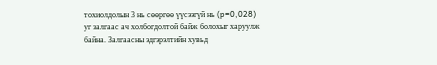тохиолдолын 3 нь сөөргөө үүсээгүй нь (p=0,028) уг залгаас ач холбогдолтой байж болохыг харуулж байна. Залгаасны эдгэрэлтийн хувьд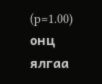(p=1.00) онц ялгаа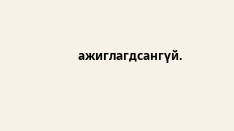ажиглагдсангүй.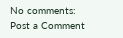No comments:
Post a Comment